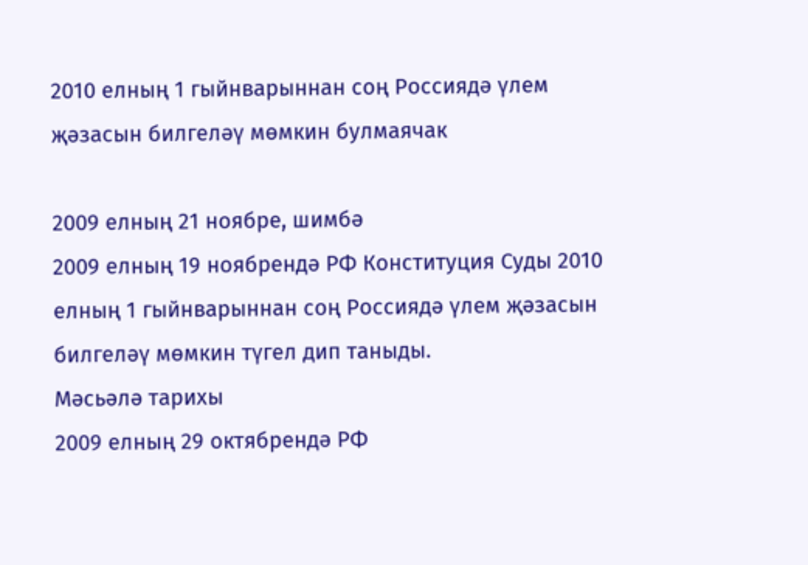2010 елның 1 гыйнварыннан соң Россиядә үлем җәзасын билгеләү мөмкин булмаячак

2009 елның 21 ноябре, шимбә
2009 елның 19 ноябрендә РФ Конституция Суды 2010 елның 1 гыйнварыннан соң Россиядә үлем җәзасын билгеләү мөмкин түгел дип таныды.
Мәсьәлә тарихы
2009 елның 29 октябрендә РФ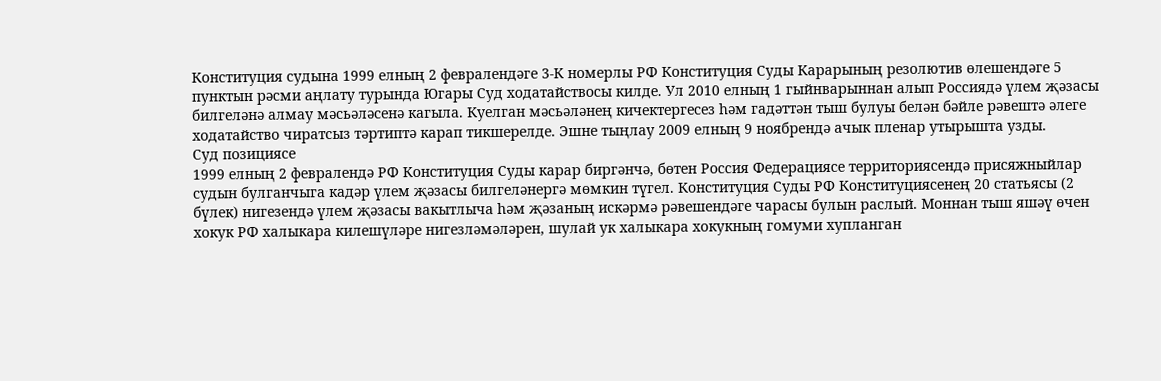Конституция судына 1999 елның 2 февралендәге 3-К номерлы РФ Конституция Суды Карарының резолютив өлешендәге 5 пунктын рәсми аңлату турында Югары Суд ходатайствосы килде. Ул 2010 елның 1 гыйнварыннан алып Россиядә үлем җәзасы билгеләнә алмау мәсьәләсенә кагыла. Куелган мәсьәләнең кичектергесез һәм гадәттән тыш булуы белән бәйле рәвештә әлеге ходатайство чиратсыз тәртиптә карап тикшерелде. Эшне тыңлау 2009 елның 9 ноябрендә ачык пленар утырышта узды.
Суд позициясе
1999 елның 2 февралендә РФ Конституция Суды карар биргәнчә, бөтен Россия Федерациясе территориясендә присяжныйлар судын булганчыга кадәр үлем җәзасы билгеләнергә мөмкин түгел. Конституция Суды РФ Конституциясенең 20 статьясы (2 бүлек) нигезендә үлем җәзасы вакытлыча һәм җәзаның искәрмә рәвешендәге чарасы булын раслый. Моннан тыш яшәү өчен хокук РФ халыкара килешүләре нигезләмәләрен, шулай ук халыкара хокукның гомуми хупланган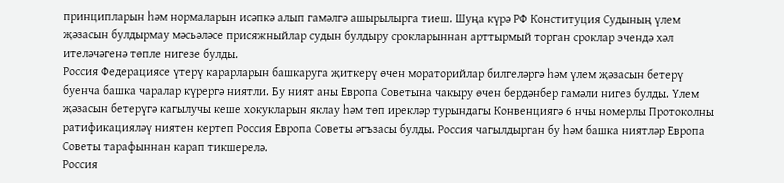принципларын һәм нормаларын исәпкә алып гамәлгә ашырылырга тиеш. Шуңа күрә РФ Конституция Судының үлем җәзасын булдырмау мәсьәләсе присяжныйлар судын булдыру срокларыннан арттырмый торган сроклар эчендә хәл ителәчәгенә төпле нигезе булды.
Россия Федерациясе үтерү карарларын башкаруга җиткерү өчен мораторийлар билгеләргә һәм үлем җәзасын бетерү буенча башка чаралар күрергә ниятли. Бу ният аны Европа Советына чакыру өчен бердәнбер гамәли нигез булды. Үлем җәзасын бетерүгә кагылучы кеше хокукларын яклау һәм төп ирекләр турындагы Конвенциягә 6 нчы номерлы Протоколны ратификацияләү ниятен кертеп Россия Европа Советы әгъзасы булды. Россия чагылдырган бу һәм башка ниятләр Европа Советы тарафыннан карап тикшерелә.
Россия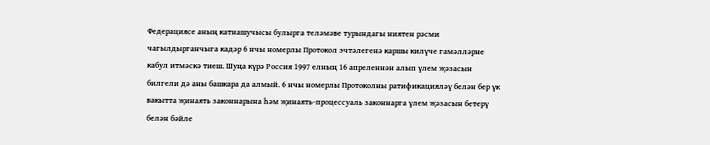Федерациясе аның катнашучысы булырга теләмәве турындагы ниятен рәсми чагылдырганчыга кадәр 6 нчы номерлы Протокол эчтәлегенә каршы килүче гамәлләрне кабул итмәскә тиеш. Шуңа күрә Россия 1997 елның 16 апреленнән алып үлем җәзасын билгели дә аны башкара да алмый. 6 нчы номерлы Протоколны ратификацияләү белән бер үк вакытта җинаять законнарына һәм җинаять-процессуаль законнарга үлем җәзасын бетерү белән бәйле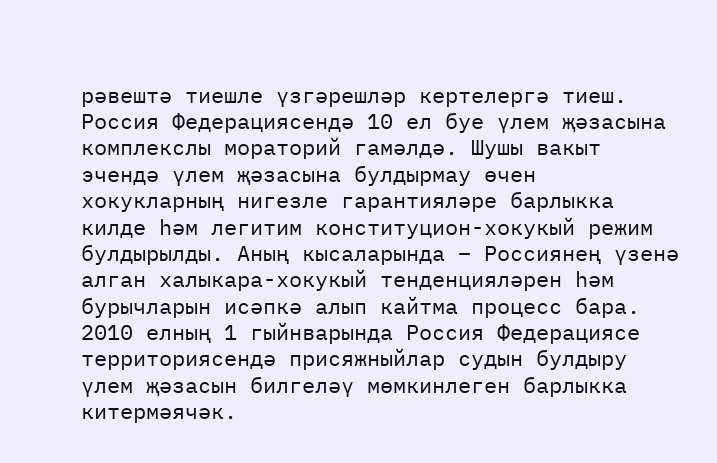рәвештә тиешле үзгәрешләр кертелергә тиеш.
Россия Федерациясендә 10 ел буе үлем җәзасына комплекслы мораторий гамәлдә. Шушы вакыт эчендә үлем җәзасына булдырмау өчен хокукларның нигезле гарантияләре барлыкка килде һәм легитим конституцион-хокукый режим булдырылды. Аның кысаларында – Россиянең үзенә алган халыкара-хокукый тенденцияләрен һәм бурычларын исәпкә алып кайтма процесс бара.
2010 елның 1 гыйнварында Россия Федерациясе территориясендә присяжныйлар судын булдыру үлем җәзасын билгеләү мөмкинлеген барлыкка китермәячәк.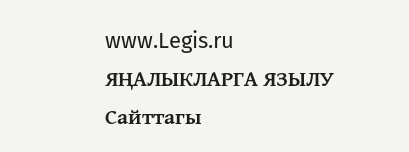www.Legis.ru
ЯҢАЛЫКЛАРГА ЯЗЫЛУ
Сайттагы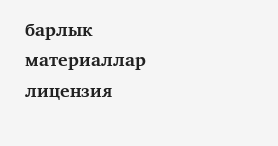барлык материаллар лицензия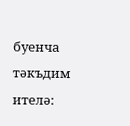буенча тәкъдим ителә: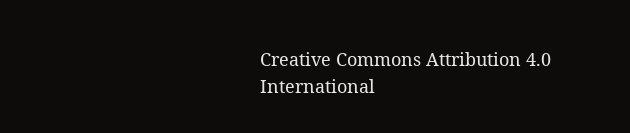Creative Commons Attribution 4.0 International